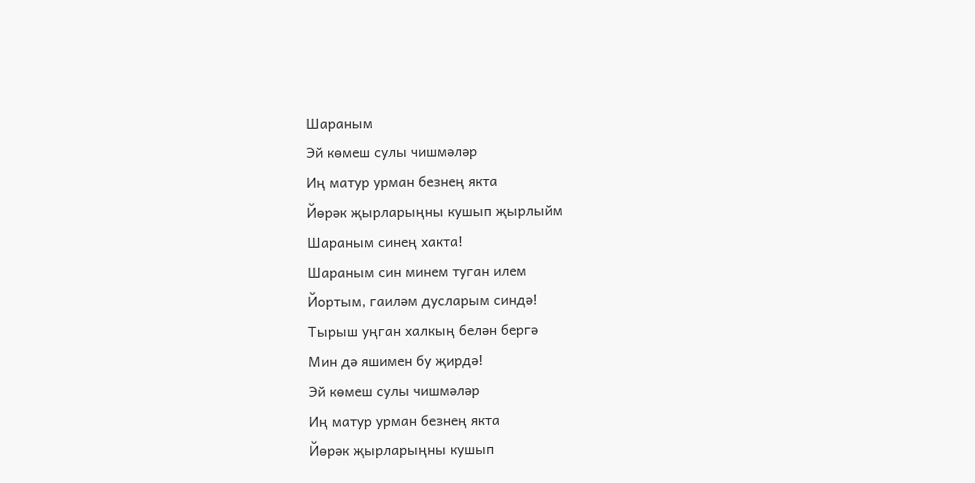Шараным
Эй көмеш сулы чишмәләр
Иң матур урман безнең якта
Йөрәк җырларыңны кушып җырлыйм
Шараным синең хакта!
Шараным син минем туган илем
Йортым, гаиләм дусларым синдә!
Тырыш уңган халкың белән бергә
Мин дә яшимен бу җирдә!
Эй көмеш сулы чишмәләр
Иң матур урман безнең якта
Йөрәк җырларыңны кушып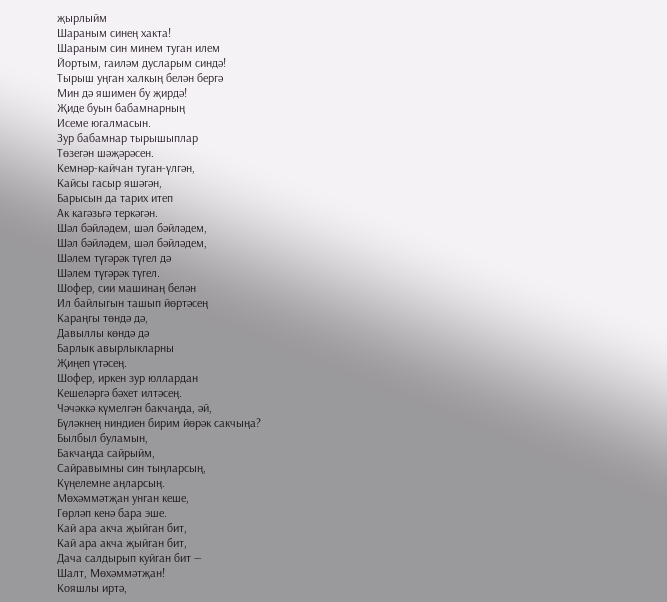җырлыйм
Шараным синең хакта!
Шараным син минем туган илем
Йортым, гаиләм дусларым синдә!
Тырыш уңган халкың белән бергә
Мин дә яшимен бу җирдә!
Җиде буын бабамнарның
Исеме югалмасын.
Зур бабамнар тырышыплар
Төзегән шәҗәрәсен.
Кемнәр-кайчан туган-үлгән,
Кайсы гасыр яшәгән,
Барысын да тарих итеп
Ак кагәзьгә теркәгән.
Шәл бәйләдем, шәл бәйләдем,
Шәл бәйләдем, шәл бәйләдем,
Шәлем түгәрәк түгел дә
Шәлем түгәрәк түгел.
Шофер, сии машинаң белән
Ил байлыгын ташып йөртәсең
Караңгы төндә дә,
Давыллы көндә дә
Барлык авырлыкларны
Җиңеп үтәсең.
Шофер, иркен зур юллардан
Кешеләргә бәхет илтәсең.
Чәчәккә күмелгән бакчаңда, әй,
Бүләкнең ниндиен бирим йөрәк сакчыңа?
Былбыл буламын,
Бакчаңда сайрыйм,
Сайравымны син тыңларсың,
Күңелемне аңларсың.
Мөхәммәтҗан унган кеше,
Гөрләп кенә бара эше.
Кай ара акча җыйган бит,
Кай ара акча җыйган бит,
Дача салдырып куйган бит —
Шалт, Мөхәммәтҗан!
Кояшлы иртә,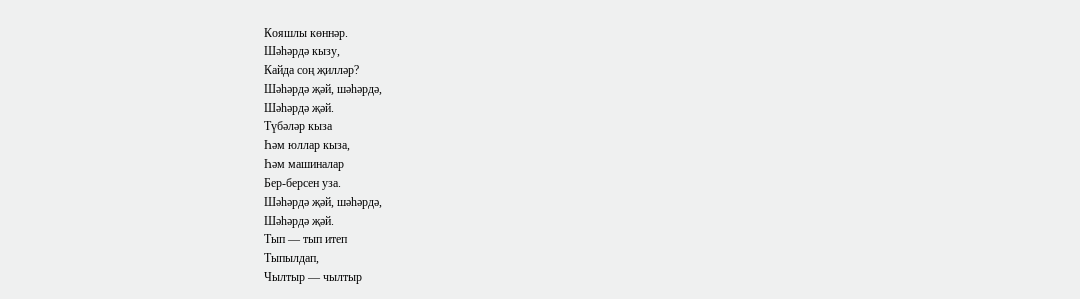Кояшлы көннәр.
Шәһәрдә кызу,
Кайда соң җилләр?
Шәһәрдә җәй, шәһәрдә,
Шәһәрдә җәй.
Түбәләр кыза
Һәм юллар кыза,
Һәм машиналар
Бер-берсен уза.
Шәһәрдә җәй, шәһәрдә,
Шәһәрдә җәй.
Тып — тып итеп
Тыпылдап,
Чылтыр — чылтыр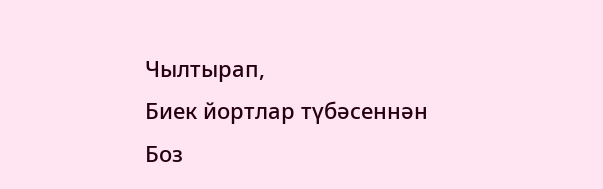Чылтырап,
Биек йортлар түбәсеннән
Боз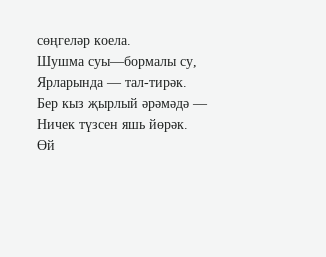сөңгеләр коела.
Шушма суы—бормалы су,
Ярларында — тал-тирәк.
Бер кыз җырлый әрәмәдә —
Ничек түзсен яшь йөрәк.
Өй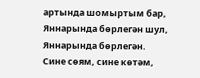артында шомыртым бар,
Яннарында бөрлегән шул,
Яннарында бөрлегән.
Сине сөям, сине көтәм,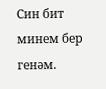Син бит минем бер генәм.